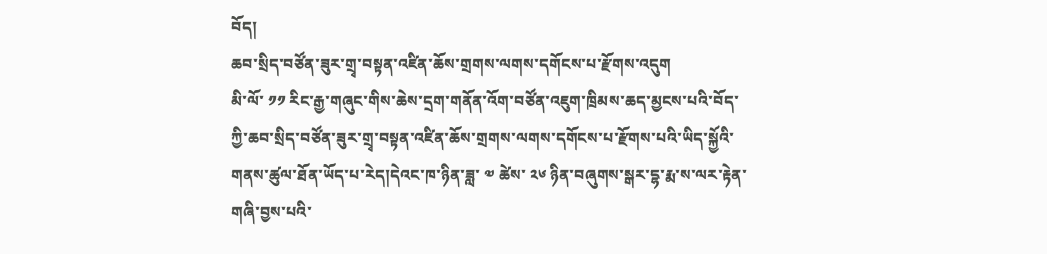བོད།
ཆབ་སྲིད་བཙོན་ཟུར་གྲྭ་བསྟན་འཛིན་ཆོས་གྲགས་ལགས་དགོངས་པ་རྫོགས་འདུག
མི་ལོ་ ༡༡ རིང་རྒྱ་གཞུང་གིས་ཆེས་དྲག་གནོན་འོག་བཙོན་འཇུག་ཁྲིམས་ཆད་མྱངས་པའི་བོད་ཀྱི་ཆབ་སྲིད་བཙོན་ཟུར་གྲྭ་བསྟན་འཛིན་ཆོས་གྲགས་ལགས་དགོངས་པ་རྫོགས་པའི་ཡིད་སྐྱོའི་གནས་ཚུལ་ཐོན་ཡོད་པ་རེད།དེའང་ཁ་ཉིན་ཟླ་ ༧ ཚེས་ ༢༦ ཉིན་བཞུགས་སྒར་དྷ་རྨ་ས་ལར་རྟེན་གཞི་བྱས་པའི་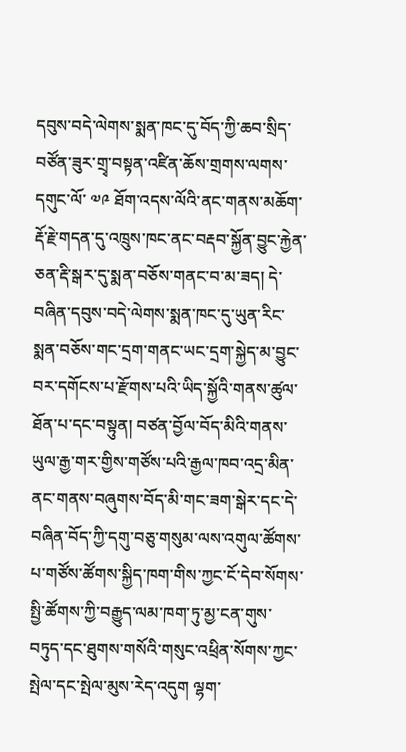དབུས་བདེ་ལེགས་སྨན་ཁང་དུ་བོད་ཀྱི་ཆབ་སྲིད་བཙོན་ཟུར་གྲྭ་བསྟན་འཛིན་ཆོས་གྲགས་ལགས་དགུང་ལོ་ ༧༩ ཐོག་འདས་ལོའི་ནང་གནས་མཆོག་རྡོ་རྗེ་གདན་དུ་འཁྲུས་ཁང་ནང་བརྡབ་སྐྱོན་བྱུང་རྐྱེན་ཅན་རྡི་སྒར་དུ་སྨན་བཅོས་གནང་བ་མ་ཟད། དེ་བཞིན་དབུས་བདེ་ལེགས་སྨན་ཁང་དུ་ཡུན་རིང་སྨན་བཅོས་གང་དྲག་གནང་ཡང་དྲག་སྐྱེད་མ་བྱུང་བར་དགོངས་པ་རྫོགས་པའི་ཡིད་སྐྱོའི་གནས་ཚུལ་ཐོན་པ་དང་བསྟུན། བཙན་བྱོལ་བོད་མིའི་གནས་ཡུལ་རྒྱ་གར་གྱིས་གཙོས་པའི་རྒྱལ་ཁབ་འདྲ་མིན་ནང་གནས་བཞུགས་བོད་མི་གང་ཟག་སྒེར་དང་དེ་བཞིན་བོད་ཀྱི་དགུ་བཅུ་གསུམ་ལས་འགུལ་ཚོགས་པ་གཙོས་ཚོགས་སྐྱིད་ཁག་གིས་ཀྱང་ངོ་དེབ་སོགས་སྤྱི་ཚོགས་ཀྱི་བརྒྱུད་ལམ་ཁག་ཏུ་མྱ་ངན་གུས་བཏུད་དང་ཐུགས་གསོའི་གསུང་འཕྲིན་སོགས་ཀྱང་སྤེལ་དང་སྤེལ་མུས་རེད་འདུག ལྷག་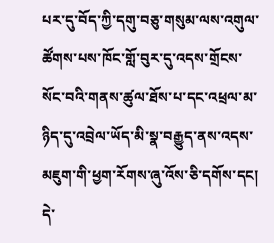པར་དུ་བོད་ཀྱི་དགུ་བཅུ་གསུམ་ལས་འགུལ་ཚོགས་པས་ཁོང་གློ་བུར་དུ་འདས་གྲོངས་སོང་བའི་གནས་ཚུལ་ཐོས་པ་དང་འཕྲལ་མ་ཉིད་དུ་འབྲེལ་ཡོད་མི་སྣ་བརྒྱུད་ནས་འདས་མཇུག་གི་ཕྱག་རོགས་ཞུ་འོས་ཅི་དགོས་དང། དེ་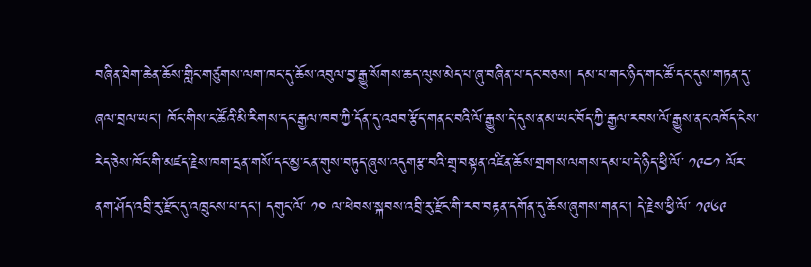བཞིན་ཐེག་ཆེན་ཆོས་གླིང་གཙུགས་ལག་ཁང་དུ་ཆོས་འབུལ་བྱ་རྒྱུ་སོགས་ཆད་ལུས་མེད་པ་ཞུ་བཞིན་པ་དང་བཅས། དམ་པ་གང་ཉིད་གང་ཚོ་དང་དུས་གཏན་དུ་ཞལ་བྲལ་ཡང། ཁོང་གིས་ང་ཚོའི་མི་རིགས་དང་རྒྱལ་ཁབ་ཀྱི་དོན་དུ་འཐབ་རྩོད་གནང་བའི་ལོ་རྒྱུས་དེ་དུས་ནམ་ཡང་བོད་ཀྱི་རྒྱལ་རབས་ལོ་རྒྱུས་ནང་འཁོད་ངེས་རེད་ཅེས་ཁོང་གི་མཛད་རྗེས་ཁག་དྲན་གསོ་དང་མྱ་ངན་གུས་བཏུད་ཞུས་འདུགརྩ་བའི་གྲྭ་བསྟན་འཛིན་ཆོས་གྲགས་ལགས་དམ་པ་དེ་ཉིད་ཕྱི་ལོ་ ༡༩༤༡ ལོར་ནག་ཤོད་འབྲི་རུ་རྫོང་དུ་འཁྲུངས་པ་དང། དགུང་ལོ་ ༡༠ ལ་ཕེབས་སྐབས་འབྲི་རུ་རྫོང་གི་རབ་བརྟན་དགོན་དུ་ཆོས་ཞུགས་གནང་། དེ་རྗེས་ཕྱི་ལོ་ ༡༩༦༩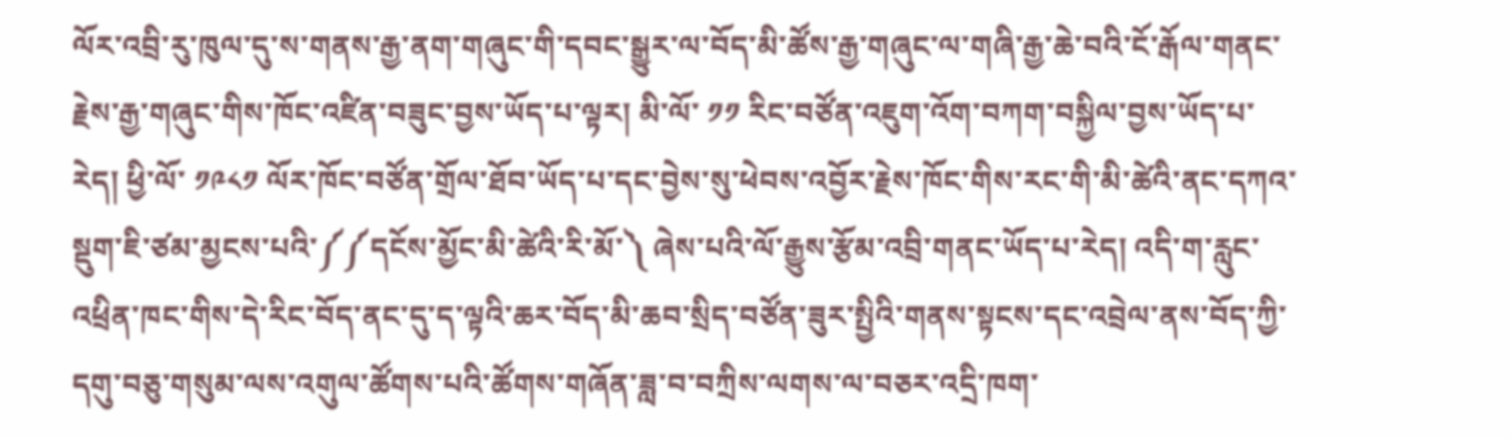ལོར་འབྲི་རུ་ཁུལ་དུ་ས་གནས་རྒྱ་ནག་གཞུང་གི་དབང་སྒྱུར་ལ་བོད་མི་ཚོས་རྒྱ་གཞུང་ལ་གཞི་རྒྱ་ཆེ་བའི་ངོ་རྒོལ་གནང་རྗེས་རྒྱ་གཞུང་གིས་ཁོང་འཛིན་བཟུང་བྱས་ཡོད་པ་ལྟར། མི་ལོ་ ༡༡ རིང་བཙོན་འཇུག་འོག་བཀག་བསྐྱིལ་བྱས་ཡོད་པ་རེད། ཕྱི་ལོ་ ༡༩༨༡ ལོར་ཁོང་བཙོན་གྲོལ་ཐོབ་ཡོད་པ་དང་བྱེས་སུ་ཕེབས་འབྱོར་རྗེས་ཁོང་གིས་རང་གི་མི་ཚེའི་ནང་དཀའ་སྡུག་ཇི་ཙམ་མྱངས་པའི་༼༼དངོས་མྱོང་མི་ཚེའི་རི་མོ་༽ ཞེས་པའི་ལོ་རྒྱུས་རྩོམ་འབྲི་གནང་ཡོད་པ་རེད། འདི་ག་རླུང་འཕྲིན་ཁང་གིས་དེ་རིང་བོད་ནང་དུ་ད་ལྟའི་ཆར་བོད་མི་ཆབ་སྲིད་བཙོན་ཟུར་སྤྱིའི་གནས་སྟངས་དང་འབྲེལ་ནས་བོད་ཀྱི་དགུ་བཅུ་གསུམ་ལས་འགུལ་ཚོགས་པའི་ཚོགས་གཞོན་ཟླ་བ་བཀྲིས་ལགས་ལ་བཅར་འདྲི་ཁག་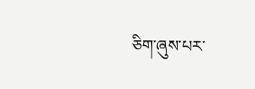ཅིག་ཞུས་པར་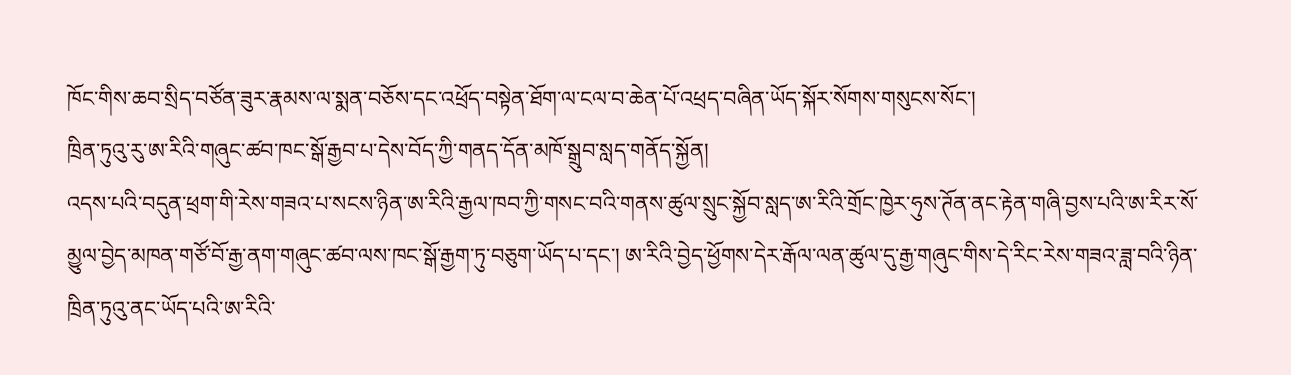ཁོང་གིས་ཆབ་སྲིད་བཙོན་ཟུར་རྣམས་ལ་སྨན་བཅོས་དང་འཕྲོད་བསྟེན་ཐོག་ལ་ངལ་བ་ཆེན་པོ་འཕྲད་བཞིན་ཡོད་སྐོར་སོགས་གསུངས་སོང་།
ཁྲིན་ཏུའུ་རུ་ཨ་རིའི་གཞུང་ཚབ་ཁང་སྒོ་རྒྱབ་པ་དེས་བོད་ཀྱི་གནད་དོན་མཁོ་སྒྲུབ་སླད་གནོད་སྐྱོན།
འདས་པའི་བདུན་ཕྲག་གི་རེས་གཟའ་པ་སངས་ཉིན་ཨ་རིའི་རྒྱལ་ཁབ་ཀྱི་གསང་བའི་གནས་ཚུལ་སྲུང་སྐྱོབ་སླད་ཨ་རིའི་གྲོང་ཁྱེར་ཧུས་ཊོན་ནང་རྟེན་གཞི་བྱས་པའི་ཨ་རིར་སོ་མྱུལ་བྱེད་མཁན་གཙོ་བོ་རྒྱ་ནག་གཞུང་ཚབ་ལས་ཁང་སྒོ་རྒྱག་ཏུ་བཅུག་ཡོད་པ་དང་། ཨ་རིའི་བྱེད་ཕྱོགས་དེར་རྒོལ་ལན་ཚུལ་དུ་རྒྱ་གཞུང་གིས་དེ་རིང་རེས་གཟའ་ཟླ་བའི་ཉིན་ཁྲིན་ཏུའུ་ནང་ཡོད་པའི་ཨ་རིའི་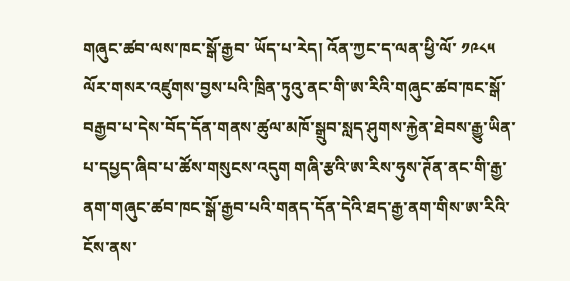གཞུང་ཚབ་ལས་ཁང་སྒོ་རྒྱབ་ ཡོད་པ་རེད། འོན་ཀྱང་ད་ལན་ཕྱི་ལོ་ ༡༩༨༥ ལོར་གསར་འཛུགས་བྱས་པའི་ཁྲིན་ཏུའུ་ནང་གི་ཨ་རིའི་གཞུང་ཚབ་ཁང་སྒོ་བརྒྱབ་པ་དེས་བོད་དོན་གནས་ཚུལ་མཁོ་སྒྲུབ་སླད་ཤུགས་རྐྱེན་ཐེབས་རྒྱུ་ཡིན་པ་དཔྱད་ཞིབ་པ་ཚོས་གསུངས་འདུག གཞི་རྩའི་ཨ་རིས་ཧུས་ཊོན་ནང་གི་རྒྱ་ནག་གཞུང་ཚབ་ཁང་སྒོ་རྒྱབ་པའི་གནད་དོན་དེའི་ཐད་རྒྱ་ནག་གིས་ཨ་རིའི་ངོས་ནས་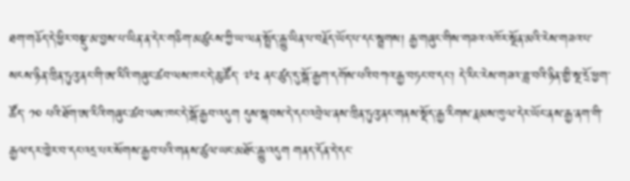ཐག་གཅོད་དེ་ཕྱིར་བསྡུ་མ་བྱས་པ་ཡིན་ན་དེར་གཅིག་མཚུངས་ཀྱི་ཡ་ལན་སྤྲོད་རྒྱུ་ཡིན་པ་བརྗོད་ཡོད་པ་དང་སྦྲགས། རྒྱ་གཞུང་གིས་གཟའ་འཁོར་སྔོན་མའི་རེས་གཟའ་པ་སངས་ཉིན་ཁྲིན་ཏུའུ་ནང་གི་ཨ་རིའི་གཞུང་ཚབ་ལས་ཁང་དེ་ཆུ་ཚོད་ ༧༢ ནང་ཚུད་དུ་སྒོ་རྒྱག་དགོས་པའི་བཀའ་རྒྱ་བཏང་བ་དང་། དེ་རིང་རེས་གཟའ་ཟླ་བའི་ཉིན་གྱི་སྔ་དྲོ་ཕྱག་ཚོད་ ༡༠ པའི་ཐོག་ཨ་རིའི་གཞུང་ཚབ་ལས་ཁང་དེ་སྒོ་རྒྱབ་འདུག དུས་སྐབས་དེ་དང་འབྲེལ་ནས་ཁྲིན་ཏུའུ་ནང་གནས་སྡོད་རྒྱ་རིགས་རྣམས་ཁུལ་དེར་ཡོང་ནས་རྒྱ་ནག་གི་རྒྱལ་དར་ཁྱེར་བ་དང་འདྲ་པར་སོགས་རྒྱབ་པའི་གནས་ཚུལ་ཡང་མཐོང་རྒྱུ་འདུག གནད་དོན་དེ་དང་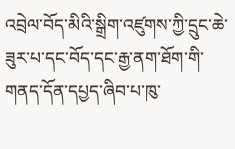འབྲེལ་བོད་མིའི་སྒྲིག་འཛུགས་ཀྱི་དྲུང་ཆེ་ཟུར་པ་དང་བོད་དང་རྒྱ་ནག་ཐོག་གི་གནད་དོན་དཔྱད་ཞིབ་པ་ཁུ་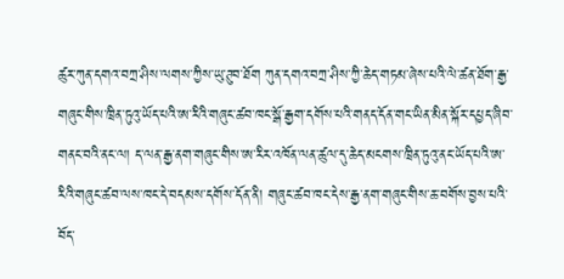ཚུར་ཀུན་དགའ་བཀྲ་ཤིས་ལགས་ཀྱིས་ཡུ་ཊུབ་ཐོག ཀུན་དགའ་བཀྲ་ཤིས་ཀྱི་ཆེད་གཏམ་ཞེས་པའི་ལེ་ཚན་ཐོག་རྒྱ་གཞུང་གིས་ཁྲིན་ཏུའུ་ཡོད་པའི་ཨ་རིའི་གཞུང་ཚབ་ཁང་སྒོ་རྒྱག་དགོས་པའི་གནད་དོན་གང་ཡིན་མིན་སྐོར་དཔྱད་ཞིབ་གནང་བའི་ནང་ལ། ད་ལན་རྒྱ་ནག་གཞུང་གིས་ཨ་རིར་འཁོན་ལན་ཚུལ་དུ་ཆེད་མངགས་ཁྲིན་ཏུའུ་ནང་ཡོད་པའི་ཨ་རིའི་གཞུང་ཚབ་ལས་ཁང་དེ་བདམས་དགོས་དོན་ནི། གཞུང་ཚབ་ཁང་དེས་རྒྱ་ནག་གཞུང་གིས་ཆ་བགོས་བྱས་པའི་བོད་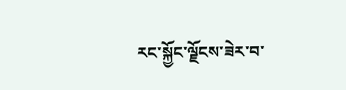རང་སྐྱོང་ལྗོངས་ཟེར་བ་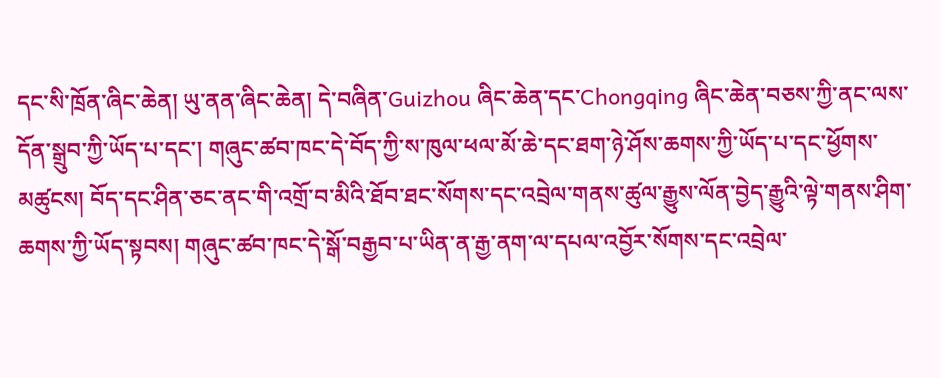དང་སི་ཁྲོན་ཞིང་ཆེན། ཡུ་ནན་ཞིང་ཆེན། དེ་བཞིན་Guizhou ཞིང་ཆེན་དང་Chongqing ཞིང་ཆེན་བཅས་ཀྱི་ནང་ལས་དོན་སྒྲུབ་ཀྱི་ཡོད་པ་དང་། གཞུང་ཚབ་ཁང་དེ་བོད་ཀྱི་ས་ཁུལ་ཕལ་མོ་ཆེ་དང་ཐག་ཉེ་ཤོས་ཆགས་ཀྱི་ཡོད་པ་དང་ཕྱོགས་མཚུངས། བོད་དང་ཤིན་ཅང་ནང་གི་འགྲོ་བ་མིའི་ཐོབ་ཐང་སོགས་དང་འབྲེལ་གནས་ཚུལ་རྒྱུས་ལོན་བྱེད་རྒྱུའི་ལྟེ་གནས་ཤིག་ཆགས་ཀྱི་ཡོད་སྟབས། གཞུང་ཚབ་ཁང་དེ་སྒོ་བརྒྱབ་པ་ཡིན་ན་རྒྱ་ནག་ལ་དཔལ་འབྱོར་སོགས་དང་འབྲེལ་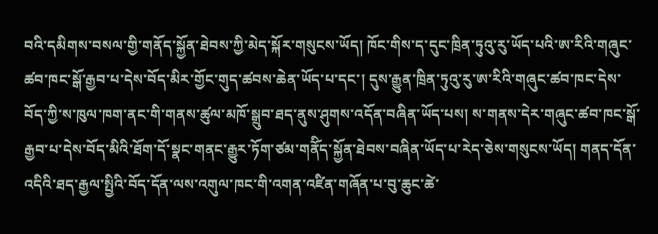བའི་དམིགས་བསལ་གྱི་གནོད་སྐྱོན་ཐེབས་ཀྱི་མེད་སྐོར་གསུངས་ཡོད། ཁོང་གིས་ད་དུང་ཁྲིན་ཏུའུ་རུ་ཡོད་པའི་ཨ་རིའི་གཞུང་ཚབ་ཁང་སྒོ་རྒྱབ་པ་དེས་བོད་མིར་གྱོང་གུད་ཚབས་ཆེན་ཡོད་པ་དང་། དུས་རྒྱུན་ཁྲིན་ཏུའུ་རུ་ཨ་རིའི་གཞུང་ཚབ་ཁང་དེས་བོད་ཀྱི་ས་ཁུལ་ཁག་ནང་གི་གནས་ཚུལ་མཁོ་སྒྲུབ་ཐད་ནུས་ཤུགས་འདོན་བཞིན་ཡོད་པས། ས་གནས་དེར་གཞུང་ཚབ་ཁང་སྒོ་རྒྱབ་པ་དེས་བོད་མིའི་ཐོག་དོ་སྣང་གནང་རྒྱུར་ཏོག་ཙམ་གནོིད་སྐྱོན་ཐེབས་བཞིན་ཡོད་པ་རེད་ཅེས་གསུངས་ཡོད། གནད་དོན་འདིའི་ཐད་རྒྱལ་སྤྱིའི་བོད་དོན་ལས་འགུལ་ཁང་གི་འགན་འཛིན་གཞོན་པ་བུ་ཆུང་ཚེ་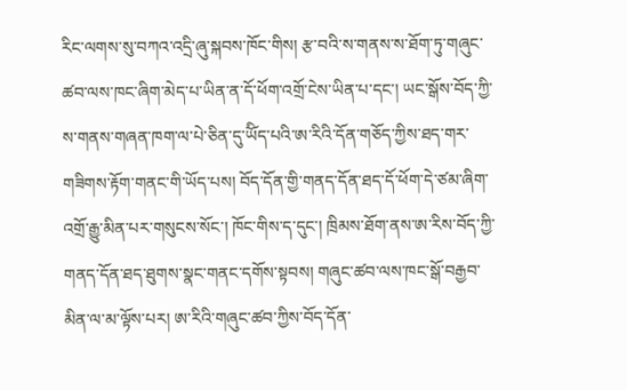རིང་ལགས་སུ་བཀའ་འདྲི་ཞུ་སྐབས་ཁོང་གིས། རྩ་བའི་ས་གནས་ས་ཐོག་ཏུ་གཞུང་ཚབ་ལས་ཁང་ཞིག་མེད་པ་ཡིན་ན་དོ་ཕོག་འགྲོ་ངེས་ཡིན་པ་དང་། ཡང་སྒོས་བོད་ཀྱི་ས་གནས་གཞན་ཁག་ལ་པེ་ཅིན་དུ་ཡོིད་པའི་ཨ་རིའི་དོན་གཅོད་ཀྱིས་ཐད་གར་གཟིགས་རྟོག་གནང་གི་ཡོད་པས། བོད་དོན་གྱི་གནད་དོན་ཐད་དོ་ཕོག་དེ་ཙམ་ཞིག་འགྲོ་རྒྱུ་མིན་པར་གསུངས་སོང་། ཁོང་གིས་ད་དུང་། ཁྲིམས་ཐོག་ནས་ཨ་རིས་བོད་ཀྱི་གནད་དོན་ཐད་ཐུགས་སྣང་གནང་དགོས་སྟབས། གཞུང་ཚབ་ལས་ཁང་སྒོ་བརྒྱབ་མིན་ལ་མ་ལྟོས་པར། ཨ་རིའི་གཞུང་ཚབ་ཀྱིས་བོད་དོན་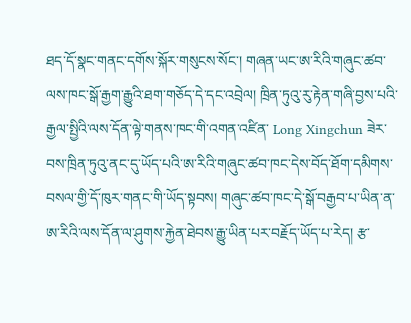ཐད་དོ་སྣང་གནང་དགོས་སྐོར་གསུངས་སོང་། གཞན་ཡང་ཨ་རིའི་གཞུང་ཚབ་ལས་ཁང་སྒོ་རྒྱག་རྒྱུའི་ཐག་གཅོད་དེ་དང་འབྲེལ། ཁྲིན་ཏུའུ་རུ་རྟེན་གཞི་བྱས་པའི་རྒྱལ་སྤྱིའི་ལས་དོན་ལྟེ་གནས་ཁང་གི་འགན་འཛིན་ Long Xingchun ཟེར་བས་ཁྲིན་ཏུའུ་ནང་དུ་ཡོད་པའི་ཨ་རིའི་གཞུང་ཚབ་ཁང་དེས་བོད་ཐོག་དམིགས་བསལ་གྱི་དོ་ཁུར་གནང་གི་ཡོད་སྟབས། གཞུང་ཚབ་ཁང་དེ་སྒོ་བརྒྱབ་པ་ཡིན་ན་ཨ་རིའི་ལས་དོན་ལ་ཤུགས་རྐྱེན་ཐེབས་རྒྱུ་ཡིན་པར་བརྗོད་ཡོད་པ་རེད། རྩ་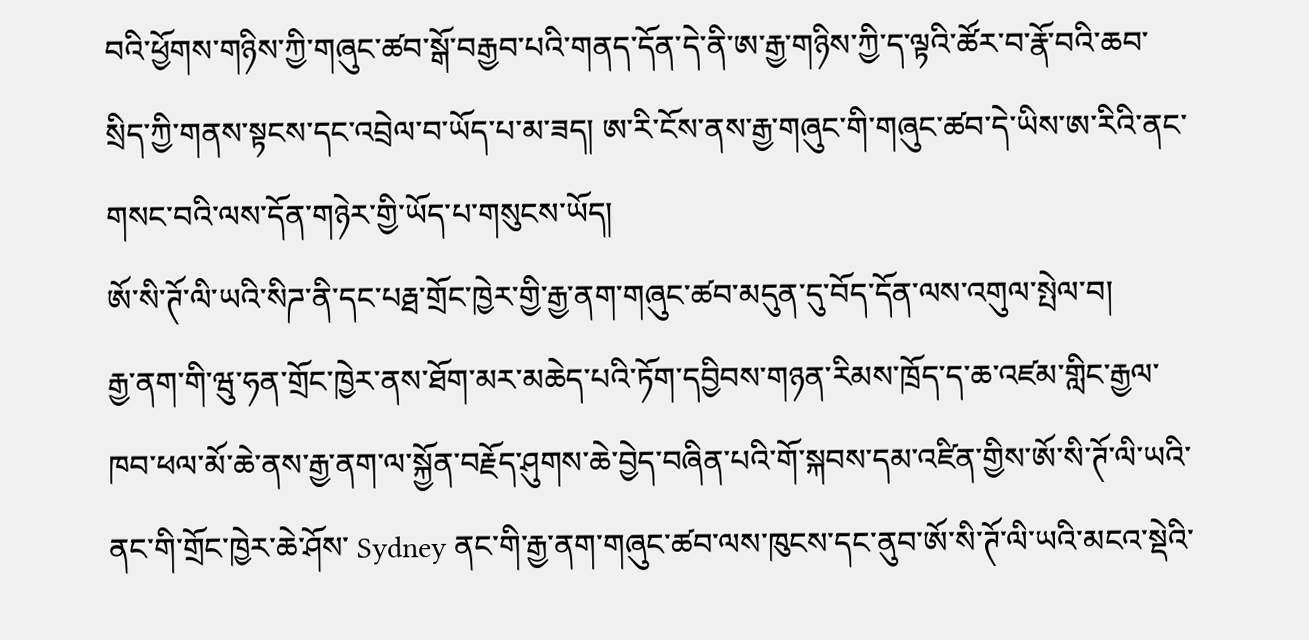བའི་ཕྱོགས་གཉིས་ཀྱི་གཞུང་ཚབ་སྒོ་བརྒྱབ་པའི་གནད་དོན་དེ་ནི་ཨ་རྒྱ་གཉིས་ཀྱི་ད་ལྟའི་ཚོར་བ་རྣོ་བའི་ཆབ་སྲིད་ཀྱི་གནས་སྟངས་དང་འབྲེལ་བ་ཡོད་པ་མ་ཟད། ཨ་རི་ངོས་ནས་རྒྱ་གཞུང་གི་གཞུང་ཚབ་དེ་ཡིས་ཨ་རིའི་ནང་གསང་བའི་ལས་དོན་གཉེར་གྱི་ཡོད་པ་གསུངས་ཡོད།
ཨོ་སི་ཊོ་ལི་ཡའི་སིཌ་ནི་དང་པརྠ་གྲོང་ཁྱེར་གྱི་རྒྱ་ནག་གཞུང་ཚབ་མདུན་དུ་བོད་དོན་ལས་འགུལ་སྤེལ་བ།
རྒྱ་ནག་གི་ཝུ་ཧན་གྲོང་ཁྱེར་ནས་ཐོག་མར་མཆེད་པའི་ཏོག་དབྱིབས་གཉན་རིམས་ཁྲོད་ད་ཆ་འཛམ་གླིང་རྒྱལ་ཁབ་ཕལ་མོ་ཆེ་ནས་རྒྱ་ནག་ལ་སྐྱོན་བརྗོད་ཤུགས་ཆེ་བྱེད་བཞིན་པའི་གོ་སྐབས་དམ་འཛིན་གྱིས་ཨོ་སི་ཊོ་ལི་ཡའི་ནང་གི་གྲོང་ཁྱེར་ཆེ་ཤོས་ Sydney ནང་གི་རྒྱ་ནག་གཞུང་ཚབ་ལས་ཁུངས་དང་ནུབ་ཨོ་སི་ཊོ་ལི་ཡའི་མངའ་སྡེའི་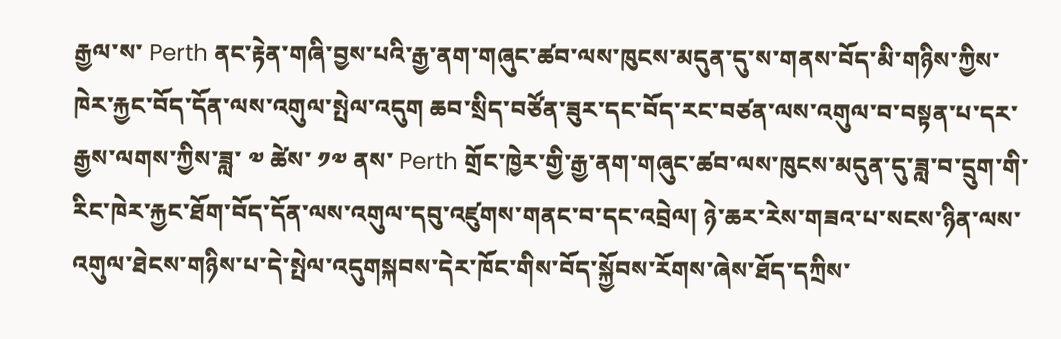རྒྱལ་ས་ Perth ནང་རྟེན་གཞི་བྱས་པའི་རྒྱ་ནག་གཞུང་ཚབ་ལས་ཁུངས་མདུན་དུ་ས་གནས་བོད་མི་གཉིས་ཀྱིས་ཁེར་རྐྱང་བོད་དོན་ལས་འགུལ་སྤེལ་འདུག ཆབ་སྲིད་བཙོན་ཟུར་དང་བོད་རང་བཙན་ལས་འགུལ་བ་བསྟན་པ་དར་རྒྱས་ལགས་ཀྱིས་ཟླ་ ༧ ཚེས་ ༡༧ ནས་ Perth གྲོང་ཁྱེར་གྱི་རྒྱ་ནག་གཞུང་ཚབ་ལས་ཁུངས་མདུན་དུ་ཟླ་བ་དྲུག་གི་རིང་ཁེར་རྐྱང་ཐོག་བོད་དོན་ལས་འགུལ་དབུ་འཛུགས་གནང་བ་དང་འབྲེལ། ཉེ་ཆར་རེས་གཟའ་པ་སངས་ཉིན་ལས་འགུལ་ཐེངས་གཉིས་པ་དེ་སྤེལ་འདུགསྐབས་དེར་ཁོང་གིས་བོད་སྐྱོབས་རོགས་ཞེས་ཐོད་དཀྲིས་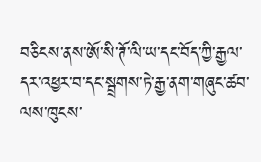བཅིངས་ནས་ཨོ་སི་ཊོ་ལི་ཡ་དང་བོད་ཀྱི་རྒྱལ་དར་འཕྱར་བ་དང་སྦྲགས་ཏེ་རྒྱ་ནག་གཞུང་ཚབ་ལས་ཁུངས་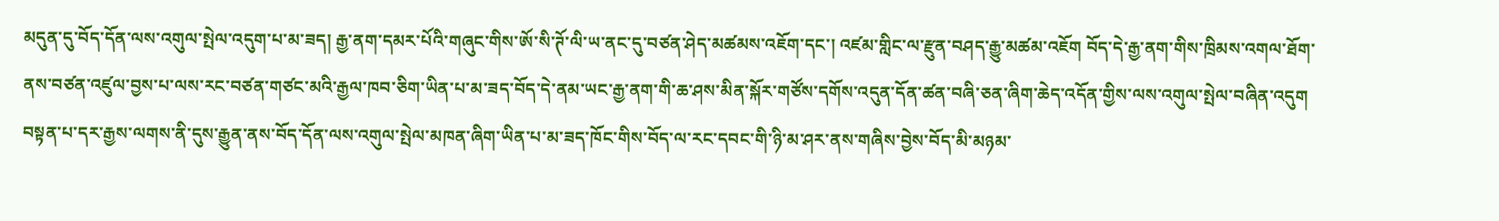མདུན་དུ་བོད་དོན་ལས་འགུལ་སྤེལ་འདུག་པ་མ་ཟད། རྒྱ་ནག་དམར་པོའི་གཞུང་གིས་ཨོ་སི་ཊོ་ལི་ཡ་ནང་དུ་བཙན་ཤེད་མཚམས་འཇོག་དང་། འཛམ་གླིང་ལ་རྫུན་བཤད་རྒྱུ་མཚམ་འཇོག བོད་དེ་རྒྱ་ནག་གིས་ཁྲིམས་འགལ་ཐོག་ནས་བཙན་འཛུལ་བྱས་པ་ལས་རང་བཙན་གཙང་མའི་རྒྱལ་ཁབ་ཅིག་ཡིན་པ་མ་ཟད་བོད་དེ་ནམ་ཡང་རྒྱ་ནག་གི་ཆ་ཤས་མིན་སྐོར་གཙོས་དགོས་འདུན་དོན་ཚན་བཞི་ཅན་ཞིག་ཆེད་འདོན་གྱིས་ལས་འགུལ་སྤེལ་བཞིན་འདུག བསྟན་པ་དར་རྒྱས་ལགས་ནི་དུས་རྒྱུན་ནས་བོད་དོན་ལས་འགུལ་སྤེལ་མཁན་ཞིག་ཡིན་པ་མ་ཟད་ཁོང་གིས་བོད་ལ་རང་དབང་གི་ཉི་མ་ཤར་ནས་གཞིས་བྱེས་བོད་མི་མཉམ་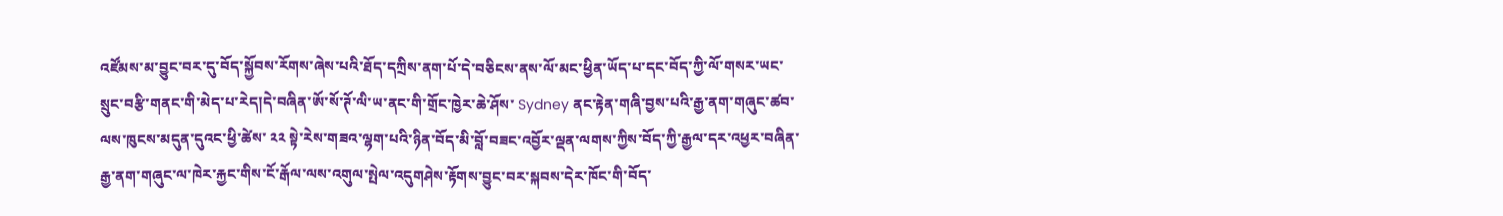འཛོམས་མ་བྱུང་བར་དུ་བོད་སྐྱོབས་རོགས་ཞེས་པའི་ཐོད་དཀྲིས་ནག་པོ་དེ་བཅིངས་ནས་ལོ་མང་ཕྱིན་ཡོད་པ་དང་བོད་ཀྱི་ལོ་གསར་ཡང་སྲུང་བརྩི་གནང་གི་མེད་པ་རེད།དེ་བཞིན་ཨོ་སོ་ཊོ་ལི་ཡ་ནང་གི་གྲོང་ཁྱེར་ཆེ་ཤོས་ Sydney ནང་རྟེན་གཞི་བྱས་པའི་རྒྱ་ནག་གཞུང་ཚབ་ལས་ཁུངས་མདུན་དུའང་ཕྱི་ཚེས་ ༢༢ སྟེ་རེས་གཟའ་ལྷག་པའི་ཉིན་བོད་མི་བློ་བཟང་འབྱོར་ལྡན་ལགས་ཀྱིས་བོད་ཀྱི་རྒྱལ་དར་འཕྱར་བཞིན་རྒྱ་ནག་གཞུང་ལ་ཁེར་རྐྱང་གིས་ངོ་རྒོལ་ལས་འགུལ་སྤེལ་འདུགཤེས་རྟོགས་བྱུང་བར་སྐབས་དེར་ཁོང་གི་བོད་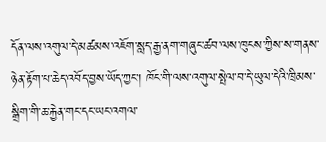དོན་ལས་འགུལ་དེ་མཚམས་འཇོག་སླད་རྒྱ་ནག་གཞུང་ཚབ་ལས་ཁུངས་ཀྱིས་ས་གནས་ཉེན་རྟོག་པ་ཆེད་འབོད་བྱས་ཡོད་ཀྱང་། ཁོང་གི་ལས་འགུལ་སྤེལ་བ་དེ་ཡུལ་དེའི་ཁྲིམས་སྒྲིག་གི་ཆ་རྐྱེན་གང་དང་ཡང་འགལ་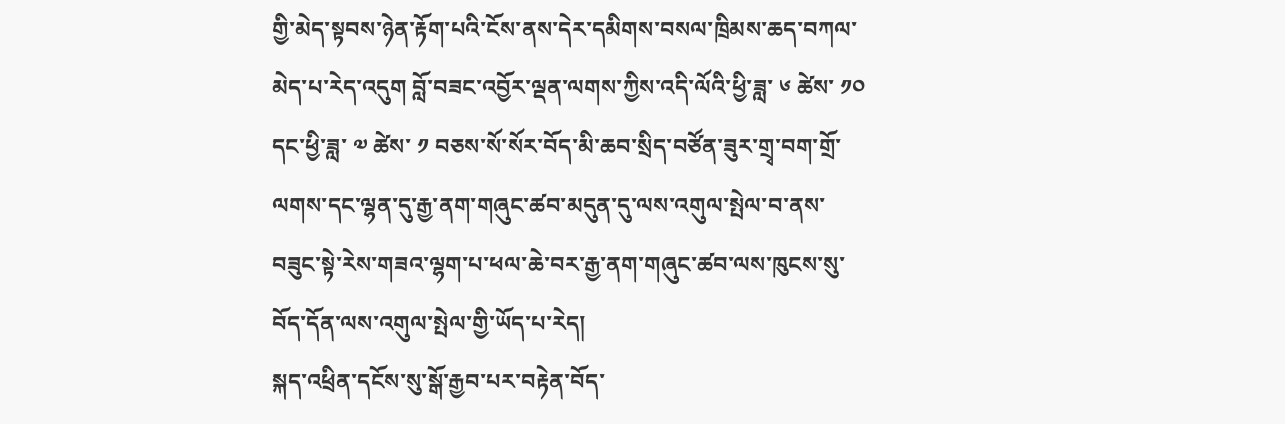གྱི་མེད་སྟབས་ཉེན་རྟོག་པའི་ངོས་ནས་དེར་དམིགས་བསལ་ཁྲིམས་ཆད་བཀལ་མེད་པ་རེད་འདུག བློ་བཟང་འབྱོར་ལྡན་ལགས་ཀྱིས་འདི་ལོའི་ཕྱི་ཟླ་ ༦ ཚེས་ ༡༠ དང་ཕྱི་ཟླ་ ༧ ཚེས་ ༡ བཅས་སོ་སོར་བོད་མི་ཆབ་སྲིད་བཙོན་ཟུར་གྲྭ་བག་གྲོ་ལགས་དང་ལྷན་དུ་རྒྱ་ནག་གཞུང་ཚབ་མདུན་དུ་ལས་འགུལ་སྤེལ་བ་ནས་བཟུང་སྟེ་རེས་གཟའ་ལྷག་པ་ཕལ་ཆེ་བར་རྒྱ་ནག་གཞུང་ཚབ་ལས་ཁུངས་སུ་བོད་དོན་ལས་འགུལ་སྤེལ་གྱི་ཡོད་པ་རེད།
སྐད་འཕྲིན་དངོས་སུ་སྒོ་རྒྱབ་པར་བརྟེན་བོད་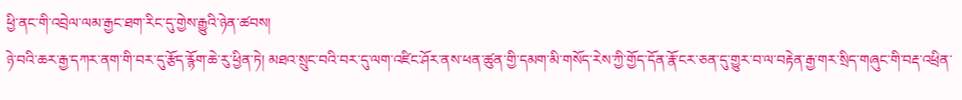ཕྱི་ནང་གི་འབྲེལ་ལམ་རྒྱང་ཐག་རིང་དུ་གྱེས་རྒྱུའི་ཉེན་ཚབས།
ཉེ་བའི་ཆར་རྒྱ་དཀར་ནག་གི་བར་དུ་རྩོད་རྙོག་ཆེ་རུ་ཕྱིན་ཏེ། མཐའ་སྲུང་བའི་བར་དུ་ལག་འཛིང་ཤོར་ནས་ཕན་ཚུན་གྱི་དམག་མི་གསོད་རེས་ཀྱི་གྱོད་དོན་རྣོ་ངར་ཅན་དུ་གྱུར་བ་ལ་བརྟེན་རྒྱ་གར་སྲིད་གཞུང་གི་བརྡ་འཕྲིན་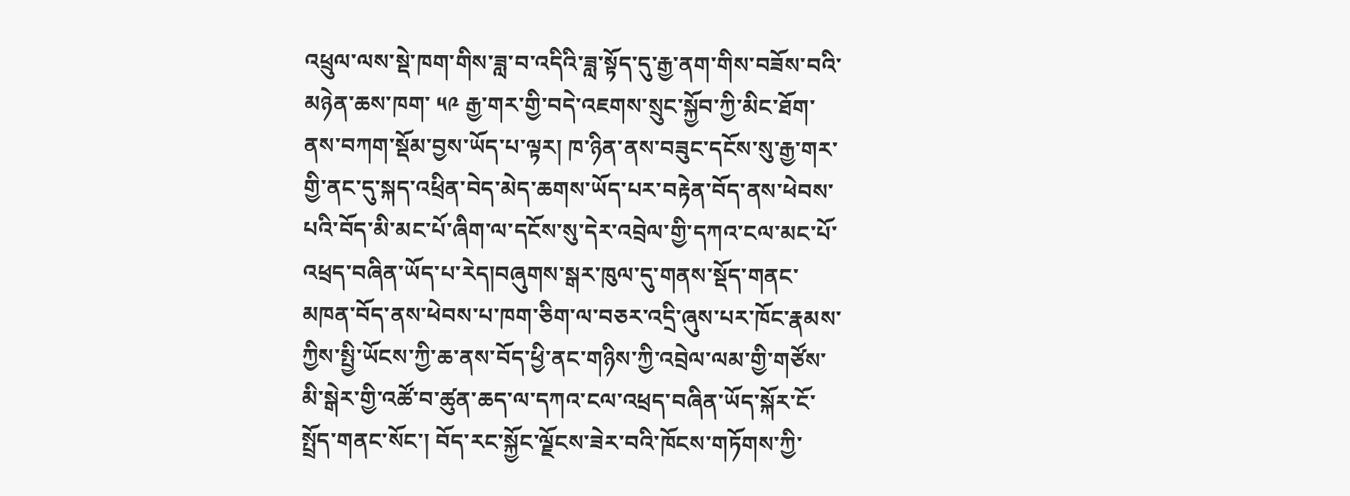འཕྲུལ་ལས་སྡེ་ཁག་གིས་ཟླ་བ་འདིའི་ཟླ་སྟོད་དུ་རྒྱ་ནག་གིས་བཟོས་བའི་མཉེན་ཆས་ཁག་ ༥༩ རྒྱ་གར་གྱི་བདེ་འཇགས་སྲུང་སྐྱོབ་ཀྱི་མིང་ཐོག་ནས་བཀག་སྡོམ་བྱས་ཡོད་པ་ལྟར། ཁ་ཉིན་ནས་བཟུང་དངོས་སུ་རྒྱ་གར་གྱི་ནང་དུ་སྐད་འཕྲིན་བེད་མེད་ཆགས་ཡོད་པར་བརྟེན་བོད་ནས་ཕེབས་པའི་བོད་མི་མང་པོ་ཞིག་ལ་དངོས་སུ་དེར་འབྲེལ་གྱི་དཀའ་ངལ་མང་པོ་འཕྲད་བཞིན་ཡོད་པ་རེད།བཞུགས་སྒར་ཁུལ་དུ་གནས་སྡོད་གནང་མཁན་བོད་ནས་ཕེབས་པ་ཁག་ཅིག་ལ་བཅར་འདྲི་ཞུས་པར་ཁོང་རྣམས་ཀྱིས་སྤྱི་ཡོངས་ཀྱི་ཆ་ནས་བོད་ཕྱི་ནང་གཉིས་ཀྱི་འབྲེལ་ལམ་གྱི་གཙོས་མི་སྒེར་གྱི་འཚོ་བ་ཚུན་ཆད་ལ་དཀའ་ངལ་འཕྲད་བཞིན་ཡོད་སྐོར་ངོ་སྤྲོད་གནང་སོང་། བོད་རང་སྐྱོང་ལྗོངས་ཟེར་བའི་ཁོངས་གཏོགས་ཀྱི་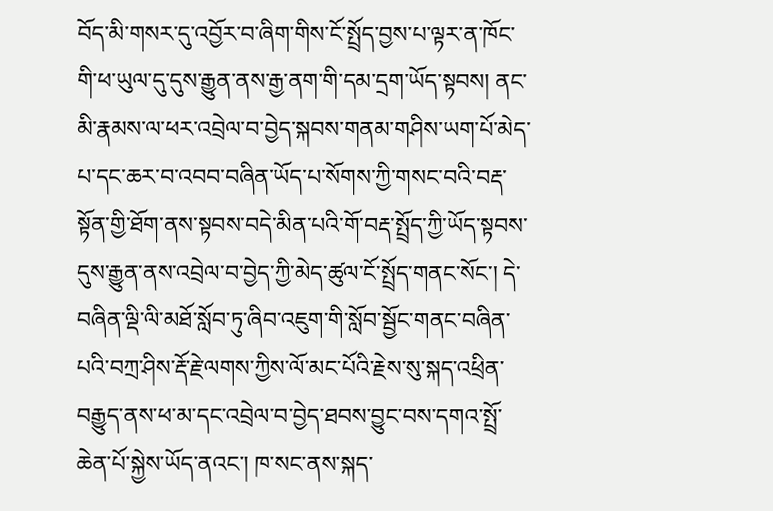བོད་མི་གསར་དུ་འབྱོར་བ་ཞིག་གིས་ངོ་སྤྲོད་བྱས་པ་ལྟར་ན་ཁོང་གི་ཕ་ཡུལ་དུ་དུས་རྒྱུན་ནས་རྒྱ་ནག་གི་དམ་དྲག་ཡོད་སྟབས། ནང་མི་རྣམས་ལ་ཕར་འབྲེལ་བ་བྱེད་སྐབས་གནམ་གཤིས་ཡག་པོ་མེད་པ་དང་ཆར་བ་འབབ་བཞིན་ཡོད་པ་སོགས་ཀྱི་གསང་བའི་བརྡ་སྟོན་གྱི་ཐོག་ནས་སྟབས་བདེ་མིན་པའི་གོ་བརྡ་སྤྲོད་ཀྱི་ཡོད་སྟབས་དུས་རྒྱུན་ནས་འབྲེལ་བ་བྱེད་ཀྱི་མེད་ཚུལ་ངོ་སྤྲོད་གནང་སོང་། དེ་བཞིན་ལྡི་ལི་མཐོ་སློབ་ཏུ་ཞིབ་འཇུག་གི་སློབ་སྦྱོང་གནང་བཞིན་པའི་བཀྲ་ཤིས་རྡོ་རྗེ་ལགས་ཀྱིས་ལོ་མང་པོའི་རྗེས་སུ་སྐད་འཕྲིན་བརྒྱུད་ནས་ཕ་མ་དང་འབྲེལ་བ་བྱེད་ཐབས་བྱུང་བས་དགའ་སྤྲོ་ཆེན་པོ་སྐྱེས་ཡོད་ནའང་། ཁ་སང་ནས་སྐད་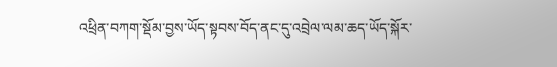འཕྲིན་བཀག་སྡོམ་བྱས་ཡོད་སྟབས་བོད་ནང་དུ་འབྲེལ་ལམ་ཆད་ཡོད་སྐོར་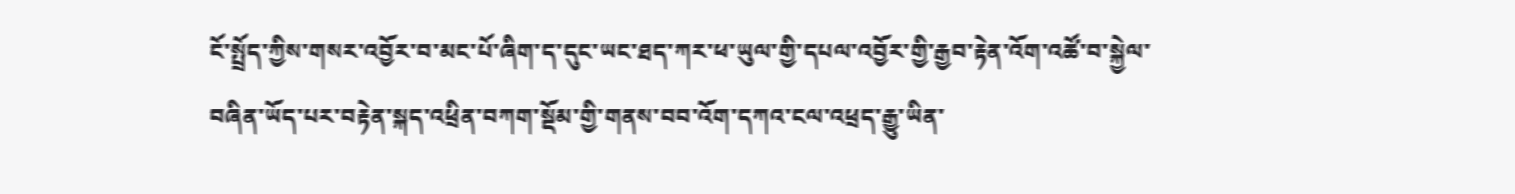ངོ་སྤྲོད་ཀྱིས་གསར་འབྱོར་བ་མང་པོ་ཞིག་ད་དུང་ཡང་ཐད་ཀར་ཕ་ཡུལ་གྱི་དཔལ་འབྱོར་གྱི་རྒྱབ་རྟེན་འོག་འཚོ་བ་སྐྱེལ་བཞིན་ཡོད་པར་བརྟེན་སྐད་འཕྲིན་བཀག་སྡོམ་གྱི་གནས་བབ་འོག་དཀའ་ངལ་འཕྲད་རྒྱུ་ཡིན་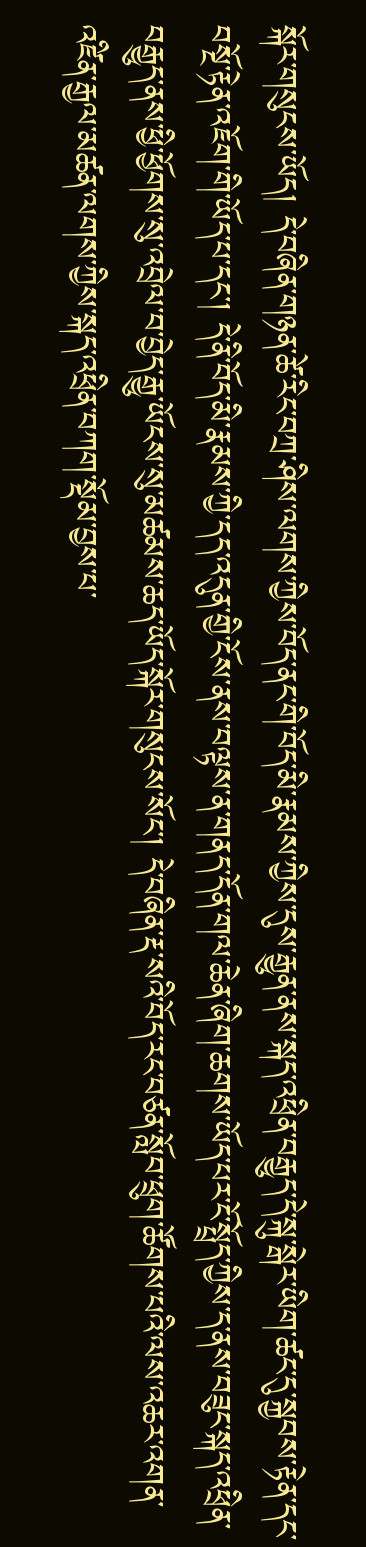སྐོར་གསུངས་ཡོད། དེ་བཞིན་གཉན་ཚེ་རིང་བཀྲ་ཤིས་ལགས་ཀྱིས་བོད་ནང་གི་བོད་མི་རྣམས་ཀྱིས་དུས་རྒྱུན་ནས་སྐད་འཕྲིན་བརྒྱུད་དེ་སྐུ་སྒེར་ཡིག་ཚང་དུ་སྐྱབས་རྟེན་དང་བསྔོ་རྟེན་འཇོག་གི་ཡོད་པ་དང་། དེ་ནི་བོད་མི་རྣམས་ཀྱི་དད་འདུན་གྱི་ངོས་ནས་བལྟས་ན་གནད་དོན་གལ་ཆེན་ཞིག་ཆགས་ཡོད་པར་ངོ་སྤྲོད་ཀྱིས་ད་ནས་བཟུང་སྐད་འཕྲིན་བརྒྱུད་ནས་ཕྱི་ཕྱོགས་སུ་འབྲེལ་བ་བྱེད་རྒྱུ་ཡོངས་སུ་མཚམས་ཆད་ཡོད་སྐོར་གསུངས་སོང་། དེ་བཞིན་རྡ་སའི་བོད་རང་བཙན་སློབ་ཕྲུག་ཚོགས་པའི་ལས་འཆར་འགན་འཛིན་རྒྱལ་མཚན་ལགས་ཀྱིས་སྐད་འཕྲིན་བཀག་སྡོམ་བྱས་པ་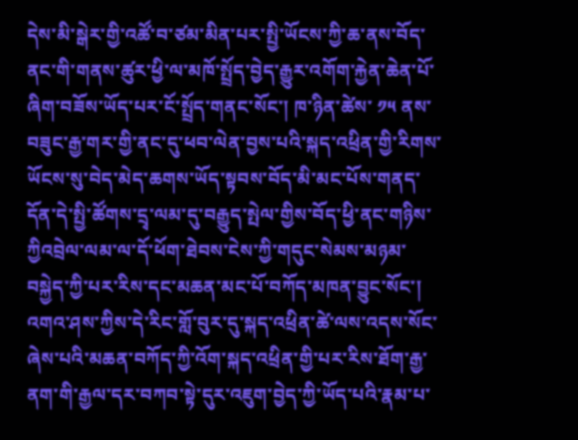དེས་མི་སྒེར་གྱི་འཚོ་བ་ཙམ་མིན་པར་སྤྱི་ཡོངས་ཀྱི་ཆ་ནས་བོད་ནང་གི་གནས་ཚུར་ཕྱི་ལ་མཁོ་སྤྲོད་བྱེད་རྒྱུར་འགོག་རྐྱེན་ཆེན་པོ་ཞིག་བཟོས་ཡོད་པར་ངོ་སྤྲོད་གནང་སོང་། ཁ་ཉིན་ཚེས་ ༡༥ ནས་བཟུང་རྒྱ་གར་གྱི་ནང་དུ་ཕབ་ལེན་བྱས་པའི་སྐད་འཕྲིན་གྱི་རིགས་ཡོངས་སུ་བེད་མེད་ཆགས་ཡོད་སྟབས་བོད་མི་མང་པོས་གནད་དོན་དེ་སྤྱི་ཚོགས་དྲྭ་ལམ་དུ་བརྒྱུད་སྤེལ་གྱིས་བོད་ཕྱི་ནང་གཉིས་ཀྱིའབྲེལ་ལམ་ལ་དོ་ཕོག་ཐེབས་ངེས་ཀྱི་གདུང་སེམས་མཉམ་བསྐྱེད་ཀྱི་པར་རིས་དང་མཆན་མང་པོ་བཀོད་མཁན་བྱུང་སོང་།  འགའ་ཤས་ཀྱིས་དེ་རིང་གློ་བུར་དུ་སྐད་འཕྲིན་ཚེ་ལས་འདས་སོང་ཞེས་པའི་མཆན་བཀོད་ཀྱི་འོག་སྐད་འཕྲིན་གྱི་པར་རིས་ཐོག་རྒྱ་ནག་གི་རྒྱལ་དར་བཀབ་སྟེ་དུར་འཇུག་བྱེད་ཀྱི་ཡོད་པའི་རྣམ་པ་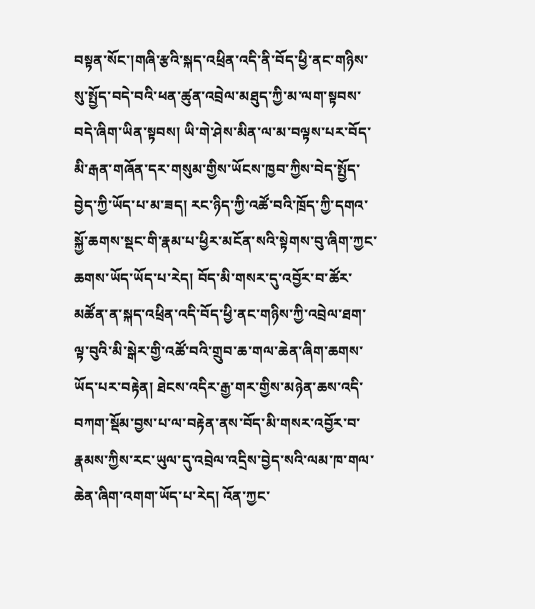བསྟན་སོང་།གཞི་རྩའི་སྐད་འཕྲིན་འདི་ནི་བོད་ཕྱི་ནང་གཉིས་སུ་སྤྱོད་བདེ་བའི་ཕན་ཚུན་འབྲེལ་མཐུད་ཀྱི་མ་ལག་སྟབས་བདེ་ཞིག་ཡིན་སྟབས། ཡི་གེ་ཤེས་མིན་ལ་མ་བལྟས་པར་བོད་མི་རྒན་གཞོན་དར་གསུམ་གྱིས་ཡོངས་ཁྱབ་ཀྱིས་བེད་སྤྱོད་བྱེད་ཀྱི་ཡོད་པ་མ་ཟད། རང་ཉིད་ཀྱི་འཚོ་བའི་ཁྲོད་ཀྱི་དགའ་སྐྱོ་ཆགས་སྡང་གི་རྣམ་པ་ཕྱིར་མངོན་སའི་སྟེགས་བུ་ཞིག་ཀྱང་ཆགས་ཡོད་ཡོད་པ་རེད། བོད་མི་གསར་དུ་འབྱོར་བ་ཚོར་མཚོན་ན་སྐད་འཕྲིན་འདི་བོད་ཕྱི་ནང་གཉིས་ཀྱི་འབྲེལ་ཐག་ལྟ་བུའི་མི་སྒེར་གྱི་འཚོ་བའི་གྲུབ་ཆ་གལ་ཆེན་ཞིག་ཆགས་ཡོད་པར་བརྟེན། ཐེངས་འདིར་རྒྱ་གར་གྱིས་མཉེན་ཆས་འདི་བཀག་སྡོམ་བྱས་པ་ལ་བརྟེན་ནས་བོད་མི་གསར་འབྱོར་བ་རྣམས་ཀྱིས་རང་ཡུལ་དུ་འབྲེལ་འདྲིས་བྱེད་སའི་ལམ་ཁ་གལ་ཆེན་ཞིག་འགག་ཡོད་པ་རེད། འོན་ཀྱང་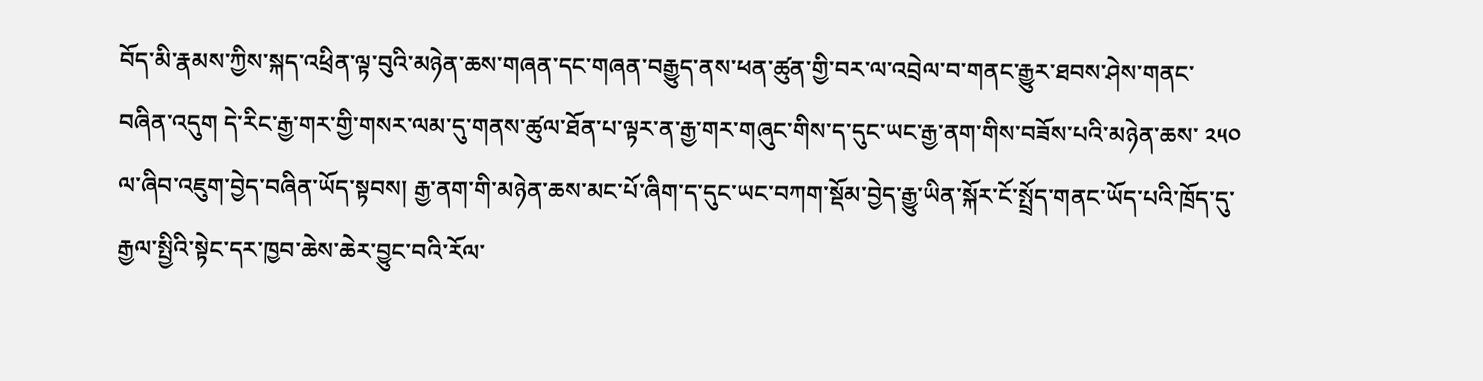བོད་མི་རྣམས་ཀྱིས་སྐད་འཕྲིན་ལྟ་བུའི་མཉེན་ཆས་གཞན་དང་གཞན་བརྒྱུད་ནས་ཕན་ཚུན་གྱི་བར་ལ་འབྲེལ་བ་གནང་རྒྱུར་ཐབས་ཤེས་གནང་བཞིན་འདུག དེ་རིང་རྒྱ་གར་གྱི་གསར་ལམ་དུ་གནས་ཚུལ་ཐོན་པ་ལྟར་ན་རྒྱ་གར་གཞུང་གིས་ད་དུང་ཡང་རྒྱ་ནག་གིས་བཟོས་པའི་མཉེན་ཆས་ ༢༥༠ ལ་ཞིབ་འཇུག་བྱེད་བཞིན་ཡོད་སྟབས། རྒྱ་ནག་གི་མཉེན་ཆས་མང་པོ་ཞིག་ད་དུང་ཡང་བཀག་སྡོམ་བྱེད་རྒྱུ་ཡིན་སྐོར་ངོ་སྤྲོད་གནང་ཡོད་པའི་ཁྲོད་དུ་རྒྱལ་སྤྱིའི་སྟེང་དར་ཁྱབ་ཆེས་ཆེར་བྱུང་བའི་རོལ་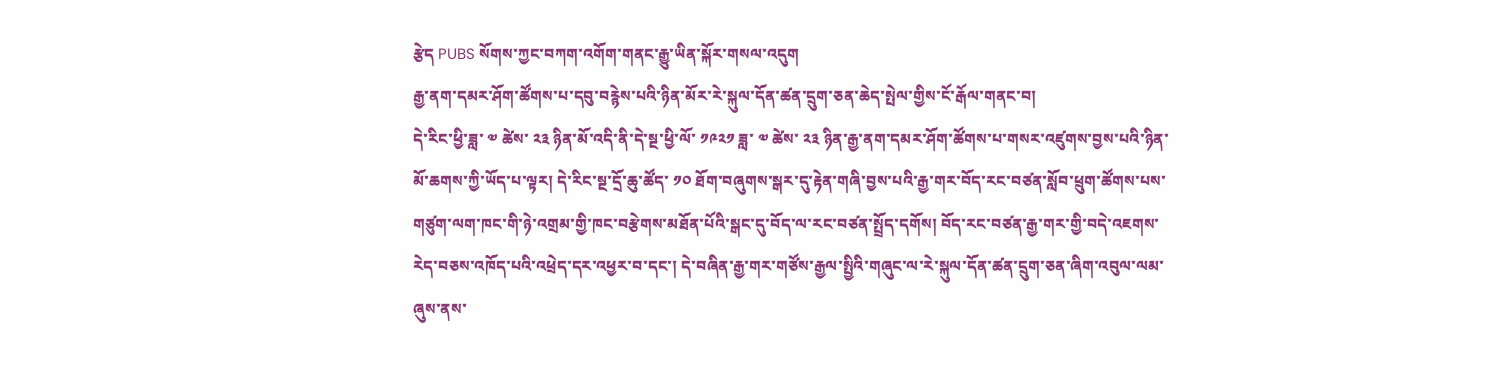རྩེད PUBS སོགས་ཀྱང་བཀག་འགོག་གནང་རྒྱུ་ཡིན་སྐོར་གསལ་འདུག
རྒྱ་ནག་དམར་ཤོག་ཚོགས་པ་དབུ་བརྙེས་པའི་ཉིན་མོར་རེ་སྐུལ་དོན་ཚན་དྲུག་ཅན་ཆེད་སྤེལ་གྱིས་ངོ་རྒོལ་གནང་བ།
དེ་རིང་ཕྱི་ཟླ་ ༧ ཚེས་ ༢༣ ཉིན་མོ་འདི་ནི་དེ་སྔ་ཕྱི་ལོ་ ༡༩༢༡ ཟླ་ ༧ ཚེས་ ༢༣ ཉིན་རྒྱ་ནག་དམར་ཤོག་ཚོགས་པ་གསར་འཛུགས་བྱས་པའི་ཉིན་མོ་ཆགས་ཀྱི་ཡོད་པ་ལྟར། དེ་རིང་སྔ་དྲོ་ཆུ་ཚོད་ ༡༠ ཐོག་བཞུགས་སྒར་དུ་རྟེན་གཞི་བྱས་པའི་རྒྱ་གར་བོད་རང་བཙན་སློབ་ཕྲུག་ཚོགས་པས་གཙུག་ལག་ཁང་གི་ཉེ་འགྲམ་གྱི་ཁང་བརྩེགས་མཐོན་པོའི་སྒང་དུ་བོད་ལ་རང་བཙན་སྤྲོད་དགོས། བོད་རང་བཙན་རྒྱ་གར་གྱི་བདེ་འཇགས་རེད་བཅས་འཁོད་པའི་འཕྲེད་དར་འཕྱར་བ་དང་། དེ་བཞིན་རྒྱ་གར་གཙོས་རྒྱལ་སྤྱིའི་གཞུང་ལ་རེ་སྐུལ་དོན་ཚན་དྲུག་ཅན་ཞིག་འབུལ་ལམ་ཞུས་ནས་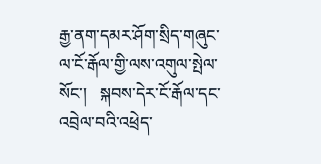རྒྱ་ནག་དམར་ཤོག་སྲིད་གཞུང་ལ་ངོ་རྒོལ་གྱི་ལས་འགུལ་སྤེལ་སོང་།   སྐབས་དེར་ངོ་རྒོལ་དང་འབྲེལ་བའི་འཕྲེད་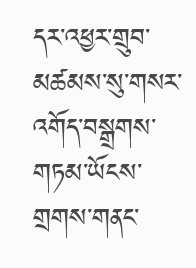དར་འཕྱར་གྲུབ་མཚམས་སུ་གསར་འགོད་བསྒྲགས་གཏམ་ཡོངས་གྲགས་གནང་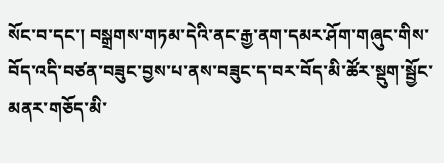སོང་བ་དང་། བསྒྲགས་གཏམ་དེའི་ནང་རྒྱ་ནག་དམར་ཤོག་གཞུང་གིས་བོད་འདི་བཙན་བཟུང་བྱས་པ་ནས་བཟུང་ད་བར་བོད་མི་ཚོར་སྡུག་སྦྱོང་མནར་གཅོད་མི་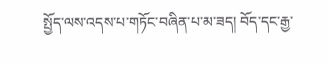སྤྱོད་ལས་འདས་པ་གཏོང་བཞིན་པ་མ་ཟད། བོད་དང་རྒྱ་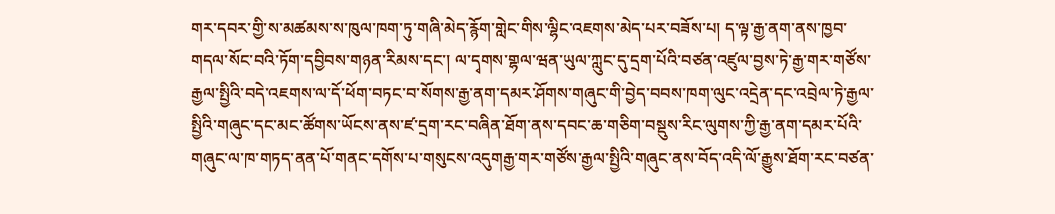གར་དབར་གྱི་ས་མཚམས་ས་ཁུལ་ཁག་ཏུ་གཞི་མེད་རྙོག་གླེང་གིས་ལྷིང་འཇགས་མེད་པར་བཟོས་པ། ད་ལྟ་རྒྱ་ནག་ནས་ཁྱབ་གདལ་སོང་བའི་ཏོག་དབྱིབས་གཉན་རིམས་དང་། ལ་དྭགས་གྷལ་ཝན་ཡུལ་ཀླུང་དུ་དྲག་པོའི་བཙན་འཛུལ་བྱས་ཏེ་རྒྱ་གར་གཙོས་རྒྱལ་སྤྱིའི་བདེ་འཇགས་ལ་དོ་ཕོག་བཏང་བ་སོགས་རྒྱ་ནག་དམར་ཤོགས་གཞུང་གི་བྱེད་བབས་ཁག་ལུང་འདྲེན་དང་འབྲེལ་ཏེ་རྒྱལ་སྤྱིའི་གཞུང་དང་མང་ཚོགས་ཡོངས་ནས་ཛ་དྲག་རང་བཞིན་ཐོག་ནས་དབང་ཆ་གཅིག་བསྡུས་རིང་ལུགས་ཀྱི་རྒྱ་ནག་དམར་པོའི་གཞུང་ལ་ཁ་གཏད་ནན་པོ་གནང་དགོས་པ་གསུངས་འདུགརྒྱ་གར་གཙོས་རྒྱལ་སྤྱིའི་གཞུང་ནས་བོད་འདི་ལོ་རྒྱུས་ཐོག་རང་བཙན་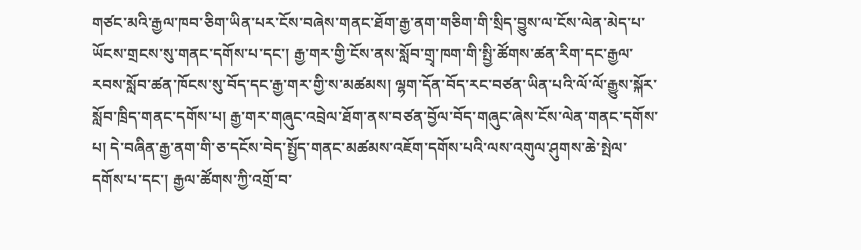གཙང་མའི་རྒྱལ་ཁབ་ཅིག་ཡིན་པར་ངོས་བཞེས་གནང་ཐོག་རྒྱ་ནག་གཅིག་གི་སྲིད་བྱུས་ལ་ངོས་ལེན་མེད་པ་ཡོངས་གྲངས་སུ་གནང་དགོས་པ་དང་། རྒྱ་གར་གྱི་ངོས་ནས་སློབ་གྲྭ་ཁག་གི་སྤྱི་ཚོགས་ཚན་རིག་དང་རྒྱལ་རབས་སློབ་ཚན་ཁོངས་སུ་བོད་དང་རྒྱ་གར་གྱི་ས་མཚམས། ལྷག་དོན་བོད་རང་བཙན་ཡིན་པའི་ལོ་ལོ་རྒྱུས་སྐོར་སློབ་ཁྲིད་གནང་དགོས་པ། རྒྱ་གར་གཞུང་འབྲེལ་ཐོག་ནས་བཙན་བྱོལ་བོད་གཞུང་ཞེས་ངོས་ལེན་གནང་དགོས་པ། དེ་བཞིན་རྒྱ་ནག་གི་ཅ་དངོས་བེད་སྤྱོད་གནང་མཚམས་འཇོག་དགོས་པའི་ལས་འགུལ་ཤུགས་ཆེ་སྤེལ་དགོས་པ་དང་། རྒྱལ་ཚོགས་ཀྱི་འགྲོ་བ་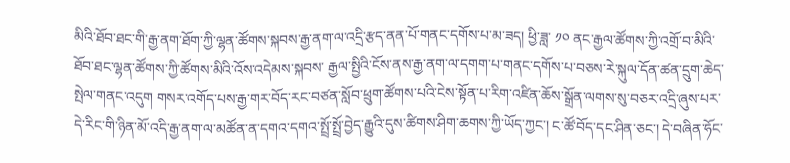མིའི་ཐོབ་ཐང་གི་རྒྱ་ནག་ཐོག་ཀྱི་ལྷན་ཚོགས་སྐབས་རྒྱ་ནག་ལ་འདྲི་རྩད་ནན་པོ་གནང་དགོས་པ་མ་ཟད། ཕྱི་ཟླ་ ༡༠ ནང་རྒྱལ་ཚོགས་ཀྱི་འགྲོ་བ་མིའི་ཐོབ་ཐང་ལྷན་ཚོགས་ཀྱི་ཚོགས་མིའི་འོས་འདེམས་སྐབས་ རྒྱལ་སྤྱིའི་ངོས་ནས་རྒྱ་ནག་ལ་དགག་པ་གནང་དགོས་པ་བཅས་རེ་སྐུལ་དོན་ཚན་དྲུག་ཆེད་སྤེལ་གནང་འདུག གསར་འགོད་པས་རྒྱ་གར་བོད་རང་བཙན་སློབ་ཕྲུག་ཚོགས་པའི་ངེས་སྟོན་པ་རིག་འཛིན་ཆོས་སྒྲོན་ལགས་སུ་བཅར་འདྲི་ཞུས་པར་དེ་རིང་གི་ཉིན་མོ་འདི་རྒྱ་ནག་ལ་མཚོན་ན་དགའ་དགའ་སྤྲོ་སྤྲོ་བྱེད་རྒྱུའི་དུས་ཚིགས་ཤིག་ཆགས་ཀྱི་ཡོད་ཀྱང་། ང་ཚོ་བོད་དང་ཤིན་ཅང་། དེ་བཞིན་ཧོང་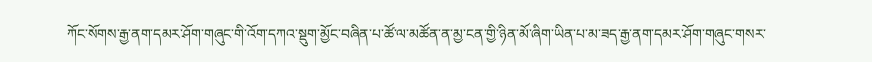ཀོང་སོགས་རྒྱ་ནག་དམར་ཤོག་གཞུང་གི་འོག་དཀའ་སྡུག་མྱོང་བཞིན་པ་ཚོ་ལ་མཚོན་ན་མྱ་ངན་གྱི་ཉིན་མོ་ཞིག་ཡིན་པ་མ་ཟད་རྒྱ་ནག་དམར་ཤོག་གཞུང་གསར་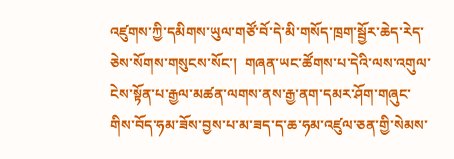འཛུགས་ཀྱི་དམིགས་ཡུལ་གཙོ་བོ་དེ་མི་གསོད་ཁྲག་སྦྱོར་ཆེད་རེད་ཅེས་སོགས་གསུངས་སོང་།  གཞན་ཡང་ཚོགས་པ་དེའི་ལས་འགུལ་ངེས་སྟོན་པ་རྒྱལ་མཚན་ལགས་ནས་རྒྱ་ནག་དམར་ཤོག་གཞུང་གིས་བོད་ཧམ་ཟོས་བྱས་པ་མ་ཟད་ད་ཆ་ཧམ་འཛུལ་ཅན་གྱི་སེམས་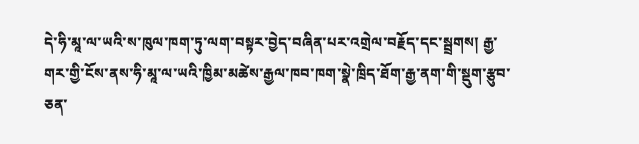དེ་ཧི་མཱ་ལ་ཡའི་ས་ཁུལ་ཁག་ཏུ་ལག་བསྟར་བྱེད་བཞིན་པར་འགྲེལ་བརྗོད་དང་སྦྲགས། རྒྱ་གར་གྱི་ངོས་ནས་ཧི་མཱ་ལ་ཡའི་ཁྱིམ་མཚེས་རྒྱལ་ཁབ་ཁག་སྣེ་ཁྲིད་ཐོག་རྒྱ་ནག་གི་སྡུག་རྩུབ་ཅན་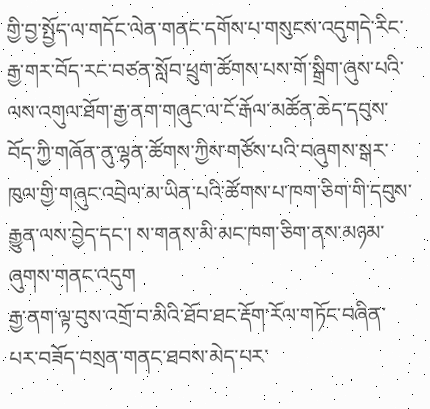གྱི་བྱ་སྤྱོད་ལ་གདོང་ལེན་གནང་དགོས་པ་གསུངས་འདུགདེ་རིང་རྒྱ་གར་བོད་རང་བཙན་སློབ་ཕྲུག་ཚོགས་པས་གོ་སྒྲིག་ཞུས་པའི་ལས་འགུལ་ཐོག་རྒྱ་ནག་གཞུང་ལ་ངོ་རྒོལ་མཚོན་ཆེད་དབུས་བོད་ཀྱི་གཞོན་ནུ་ལྷན་ཚོགས་ཀྱིས་གཙོས་པའི་བཞུགས་སྒར་ཁུལ་གྱི་གཞུང་འབྲེལ་མ་ཡིན་པའི་ཚོགས་པ་ཁག་ཅིག་གི་དབུས་རྒྱུན་ལས་བྱེད་དང་། ས་གནས་མི་མང་ཁག་ཅིག་ནས་མཉམ་ཞུགས་གནང་འདུག
རྒྱ་ནག་ལྟ་བུས་འགྲོ་བ་མིའི་ཐོབ་ཐང་རྡོག་རོལ་གཏོང་བཞིན་པར་བཟོད་བསྲན་གནང་ཐབས་མེད་པར་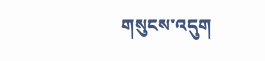གསུངས་འདུག